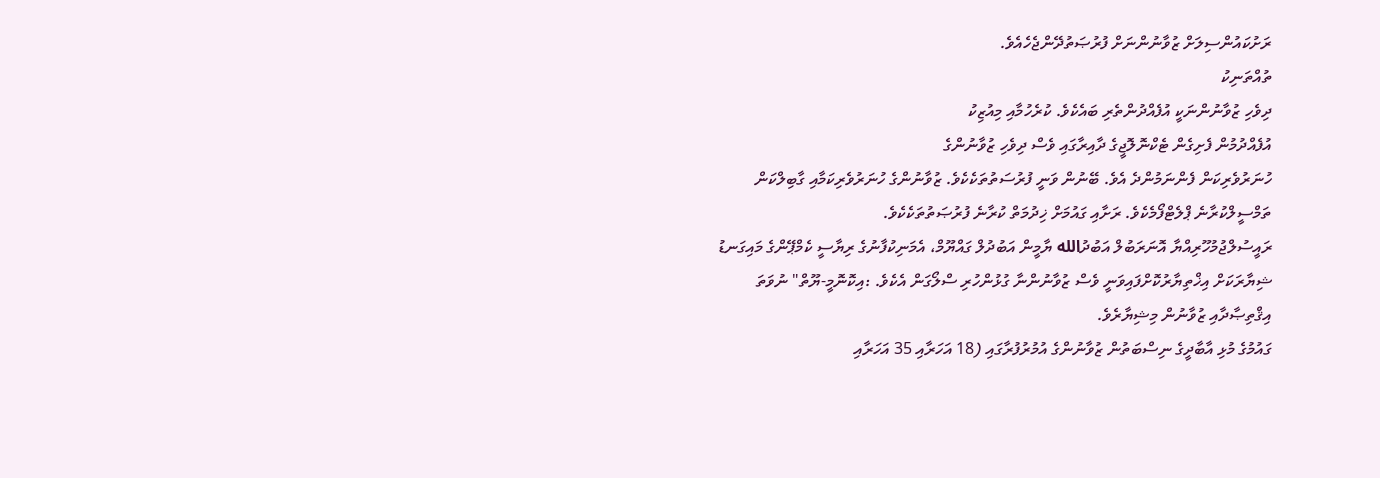ރަށުކައުންސިލަށް ޒުވާނުންނަށް ފުރުޞަތުދޭންޖެހެއެވެ.
ތުއްތަނިކު
ދިވެހި ޒުވާނުންނަކީ އުފެއްދުންތެރި ބައެކެވެ. ކުރެހުމާއި މިއުޒިކު
އުފެއްދުމުން ފެށިގެން ޓެކްނޮލޮޖީގެ ދާއިރާގައި ވެސް ދިވެހި ޒުވާނުންގެ
ހުނަރުވެރިކަން ފެންނަމުންދެ އެވެ. ބޭނުން ވަނީ ފުރުސަތުތަކެކެވެ. ޒުވާނުންގެ ހުނަރުވެރިކަމާއި ގާބިލްކަން ތަމްސީލްކުރާނެ ޕްލެޓްފޯމެކެވެ. ރަށާއި ގައުމަށް ޚިދުމަތް ކުރާނެ ފުރުޞަތުތަކެކެވެ.
ރައީސުލްޖުމުހޫރިއްޔާ އޮނަރަބުލް އަބުދުالله ޔާމީން އަބުދުލް ގައްޔޫމް، އެމަނިކުފާނުގެ ރިޔާސީ ކެމްޕޭންގެ މައިގަނޑު ޝިޔާރަކަށް އިޚްތިޔާރުކޮށްފައިވަނީ ވެސް ޒުވާނުންނާ ގުޅުންހުރި ސްލޯގަން އެކެވެ. :އިކޮނޮމީ-ޔޫތް" ނުވަތަ އިޤްތިޞާދާއި ޒުވާނުން މިޝިޔާރެވެ.
ގައުމުގެ މުޅި އާބާދީގެ ނިސްބަތުން ޒުވާނުންގެ އުމުރުފުރާގައި (18 އަހަރާއި 35 އަހަރާއި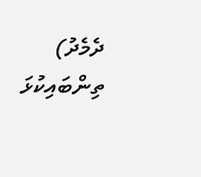ދެމެދު) ތިންބައިކުޅަ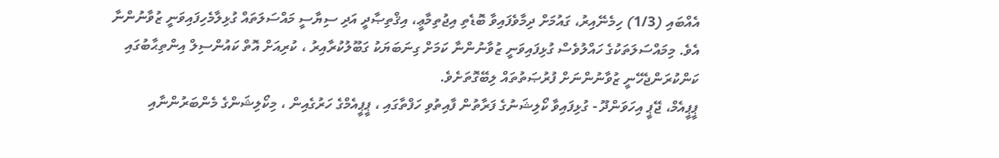އެއްބައި (1/3) ހިމެނޭއިރު، ގައުމަށް ދިމާވެފައިވާ ބޮޑެތި އިޖުތިމާޢީ، އިޤްތިޞާދީ އަދި ސިޔާސީ މައްސަލަތައް ގުޅިލާމެހިފައިވަނީ ޒުވާނުންނާ އެވެ. މިމައްސަލަތަކުގެ ހައްލުވެސް ގުޅިފައިވަނީ ޒުވާނުންނާ ކަމަށް ގިނަބަޔަކު ގަބޫލުކުރާއިރު ، ކުރިއަށް އޮތް ކައުންސިލް އިންތިޙާބުގައި ކަންކުރަންޖެހޭނީ ޒުވާނުންނަށް ފުރުޞަތުތައް ލިބޭގޮތަށެވެ.
ޕީޕީއެމް، ޖޭޕީ އިހަވަންދޫ - ގުޅިފައިވާ ކޯލިޝަނުގެ ފަރާތުން ފާއިތުވި ހަފްތާގައި ، ޕީޕީއެމްގެ ހަރުގެއިން ، މިކޯލިޝަންގެ މެންބަރުންނާއި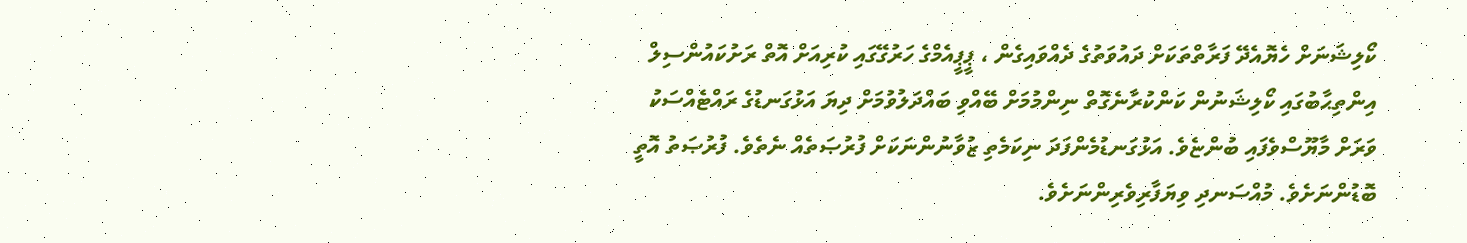ކޯލިޝަނަށް ހެޔޮއެދޭ ފަރާތްތަކަށް ދައުވަތުގެ ދެއްވައިގެން ، ޕީޕީއެމްގެ ހަރުގޭގައި ކުރިއަށް އޮތް ރަށުކައުންސިލް އިންތިޙާބުގައި ކޯލިޝަނުން ކަންކުރާނެގޮތް ނިންމުމަށް ބޭއްވި ބައްދަލުވުމަށް ދިޔަ އަޅުގަނޑުގެ ރައްޓެއްސަކު ވަރަށް މާޔޫސްވެފައި ބުންޏެވެ. އަޅުގަނޑުމެންފަދަ ނިކަމެތި ޒުވާނުންނަކަށް ފުރުޞަތެއް ނެތެވެ. ފުރުޞަތު އޮތީ ބޮޑުންނަށެވެ. މުއްސަނދި ވިޔަފާރިވެރިންނަށެވެ.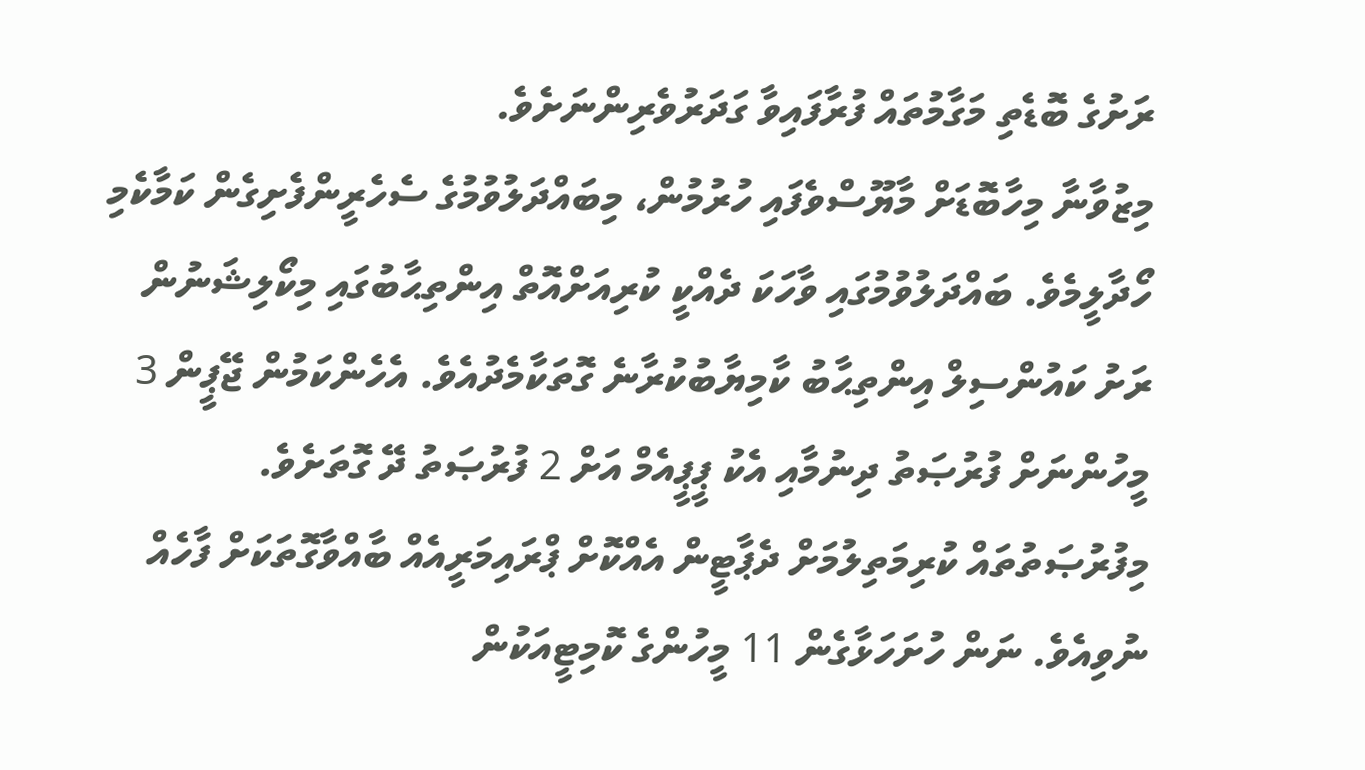ރަށުގެ ބޮޑެތި މަގާމުތައް ފުރާފައިވާ ގަދަރުވެރިންނަށެވެ.
މިޒުވާނާ މިހާބޮޑަށް މާޔޫސްވެފައި ހުރުމުން، މިބައްދަލުވުމުގެ ސެހެރީންފެށިގެން ކަމާކެމި ހޯދާލީމެވެ. ބައްދަލުވުމުގައި ވާހަކަ ދެއްކީ ކުރިއަށްއޮތް އިންތިޙާބުގައި މިކޯލިޝަނުން ރަށު ކައުންސިލް އިންތިޙާބު ކާމިޔާބުކުރާނެ ގޮތަކާމެދުއެވެ. އެހެންކަމުން ޖޭޕީން 3 މީހުންނަށް ފުރުޞަތު ދިނުމާއި އެކު ޕީޕީއެމް އަށް 2 ފުރުޞަތު ދޭ ގޮތަށެވެ. މިފުރުޞަތުތައް ކުރިމަތިލުމަށް ދެޕާޓީން އެއްކޮށް ޕްރައިމަރީއެއް ބާއްވާގޮތަކަށް ފާހެއް ނުވިއެވެ. ނަން ހުށަހަޅާގެން 11 މީހުންގެ ކޮމިޓީއަކުން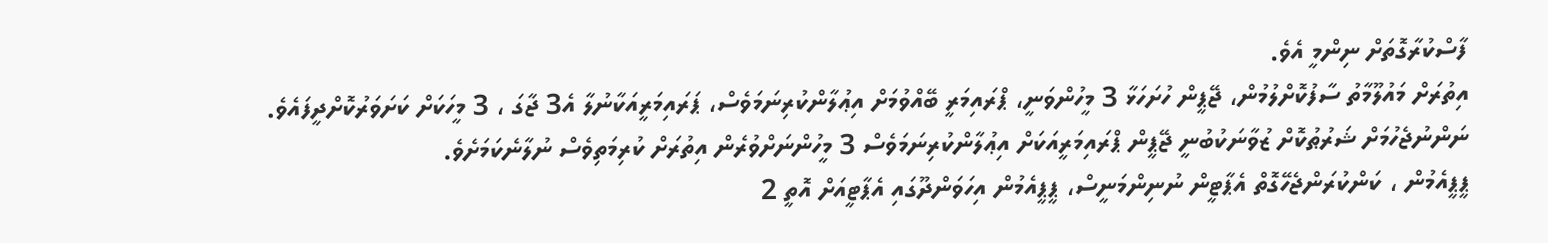ފާސްކުރާގޮތަށް ނިންމީ އެވެ.
އިތުރަށް މައުލޫމާތު ސާފުކޮށްލުމުން، ޖޭޕީން ހުށަހަޅާ 3 މީހުންވަނީ، ޕްރައިމަރީ ބޭއްވުމަށް އިޢުލާންކުރިނަމަވެސް، ޕަރައިމަރީއަކާނުލާ އެ3 ޖާގަ ، 3 މީހަކަށް ކަށަވަރުކޮށްދީފައެވެ. ނަންނުޖެހުމަށް ޝަރުޠުކޮށް ޒުވާނަކުބުނީ ޖޭޕީން ޕްރައިމަރީއަކަށް އިޢުލާންކުރިނަމަވެސް 3 މީހުންނަށްވުރެން އިތުރަށް ކުރިމަތިވެސް ނުލާނެކަމަށެވެ.
ޕީޕީއެމުން ، ކަންކުރަންޖެހޭގޮތް އެޕާޓީން ނުނިންމަނީސް، ޕީޕީއެމުން އިހަވަންދޫގައި އެޕާޓީއަށް އޮތީ 2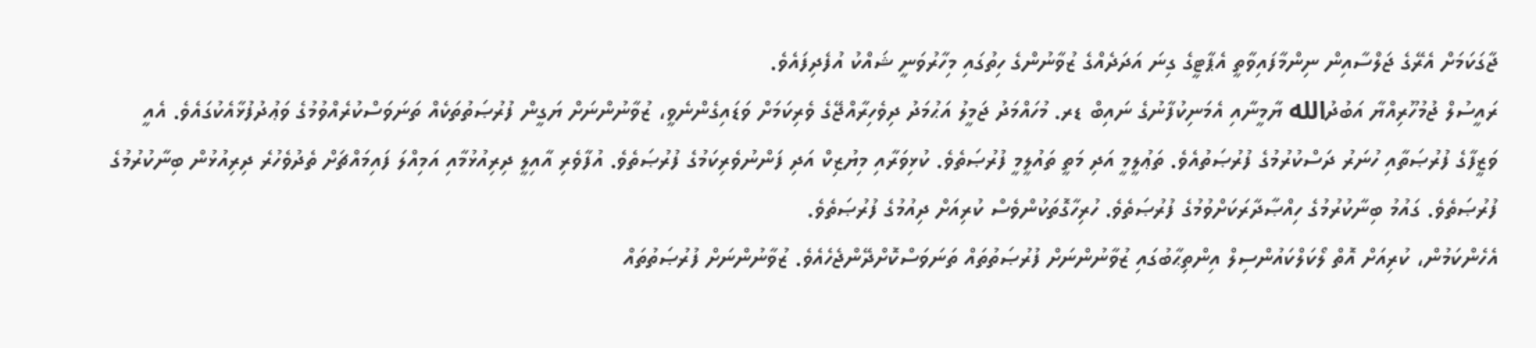ޖާގަކަމަށް އެރޭގެ ޖަލްސާއިން ނިންމާފައިވާތީ އެޕާޓީގެ ގިނަ އަދަދެއްގެ ޒުވާނުންގެ ހިތުގައި މިހާރުވަނީ ޝައްކު އުފެދިފައެވެ.
ރައީސުލް ޖުމުހޫރިއްޔާ އަބުދުالله ޔާމީނާއި އެމަނިކުފާނުގެ ނައިބް ޑރ. މުހައްމަދު ޖަމީލު އަޙުމަދު ދިވެހިރާއްޖޭގެ ވެރިކަމަށް ވަޑައިގެންނެވީ، ޒުވާނުންނަށް ޔަގީން ފުރުޞަތުތަކެއް ތަނަވަސްކުރެއްވުމުގެ ވަޢުދުފުޅާއެކުގައެވެ. އެއީ ވަޒީފާގެ ފުރުޞަތާއި ހުނަރު ދަސްކުރުމުގެ ފުރުޞަތުއެވެ. ތަޢުލީމީ އަދި މަތީ ތައުލީމީ ފުރުޞަތެވެ. ކުޅިވަރާއި މިޔުޒިކް އަދި ފަންނުވެރިކަމުގެ ފުރުޞަތެވެ. އުފާވެރި އާއިލީ ދިރިއުޅުމާއި އަމިއްލަ ފައިމައްޗަށް ތެދުވެހުރެ ދިރިއުޅުން ބިނާކުރުމުގެ ފުރުޞަތެވެ. ގައުމު ބިނާކުރުމުގެ ހިއްޞާދާރަކަށްވުމުގެ ފުރުޞަތެވެ. ހުރިހާގޮތަކުންވެސް ކުރިއަށް ދިއުމުގެ ފުރުޞަތެވެ.
އެހެންކަމުން، ކުރިއަށް އޮތް ލޯކަލްކައުންސިލް އިންތިޙާބުގައި ޒުވާނުންނަށް ފުރުޞަތުތައް ތަނަވަސްކޮށްދޭންޖެހެއެވެ. ޒުވާނުންނަށް ފުރުޞަތުތައް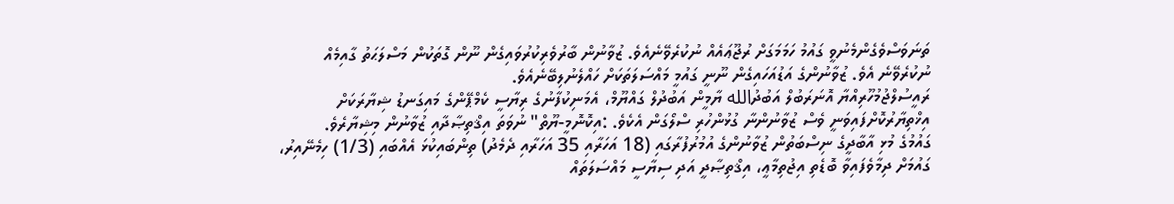ތަނަވަސްވެގެންމެނުވީ ގައުމު ހަމަމަގަށް ރުޖޫޢައެއް ނުކުރެވޭނެއެވެ. ޒުވާނުން ބާރުވެރިކުރުވައިގެން ނޫން ގޮތަކުން މަސްލަޙަތު ގާއިމެއް ނުކުރެވޭނެ އެވެ. ޒުވާނުންގެ އަޑުއަހައިގެން ނޫނީ ގައުމީ މައްސަލަތަކަށް ހައްލެނުލިބޭނެއެވެ.
ރައީސުލްޖުމުހޫރިއްޔާ އޮނަރަބުލް އަބުދުالله ޔާމީން އަބުދުލް ގައްޔޫމް، އެމަނިކުފާނުގެ ރިޔާސީ ކެމްޕޭންގެ މައިގަނޑު ޝިޔާރަކަށް އިޚްތިޔާރުކޮށްފައިވަނީ ވެސް ޒުވާނުންނާ ގުޅުންހުރި ސްލޯގަން އެކެވެ. :އިކޮނޮމީ-ޔޫތް" ނުވަތަ އިޤްތިޞާދާއި ޒުވާނުން މިޝިޔާރެވެ.
ގައުމުގެ މުޅި އާބާދީގެ ނިސްބަތުން ޒުވާނުންގެ އުމުރުފުރާގައި (18 އަހަރާއި 35 އަހަރާއި ދެމެދު) ތިންބައިކުޅަ އެއްބައި (1/3) ހިމެނޭއިރު، ގައުމަށް ދިމާވެފައިވާ ބޮޑެތި އިޖުތިމާޢީ، އިޤްތިޞާދީ އަދި ސިޔާސީ މައްސަލަތައް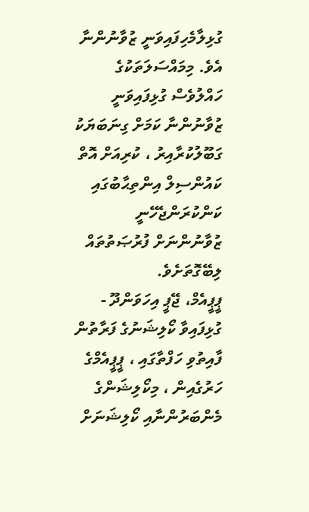ގުޅިލާމެހިފައިވަނީ ޒުވާނުންނާ އެވެ. މިމައްސަލަތަކުގެ ހައްލުވެސް ގުޅިފައިވަނީ ޒުވާނުންނާ ކަމަށް ގިނަބަޔަކު ގަބޫލުކުރާއިރު ، ކުރިއަށް އޮތް ކައުންސިލް އިންތިޙާބުގައި ކަންކުރަންޖެހޭނީ ޒުވާނުންނަށް ފުރުޞަތުތައް ލިބޭގޮތަށެވެ.
ޕީޕީއެމް، ޖޭޕީ އިހަވަންދޫ - ގުޅިފައިވާ ކޯލިޝަނުގެ ފަރާތުން ފާއިތުވި ހަފްތާގައި ، ޕީޕީއެމްގެ ހަރުގެއިން ، މިކޯލިޝަންގެ މެންބަރުންނާއި ކޯލިޝަނަށް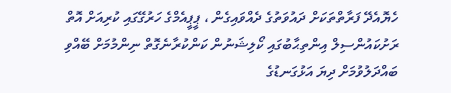ހެޔޮއެދޭ ފަރާތްތަކަށް ދައުވަތުގެ ދެއްވައިގެން ، ޕީޕީއެމްގެ ހަރުގޭގައި ކުރިއަށް އޮތް ރަށުކައުންސިލް އިންތިޙާބުގައި ކޯލިޝަނުން ކަންކުރާނެގޮތް ނިންމުމަށް ބޭއްވި ބައްދަލުވުމަށް ދިޔަ އަޅުގަނޑުގެ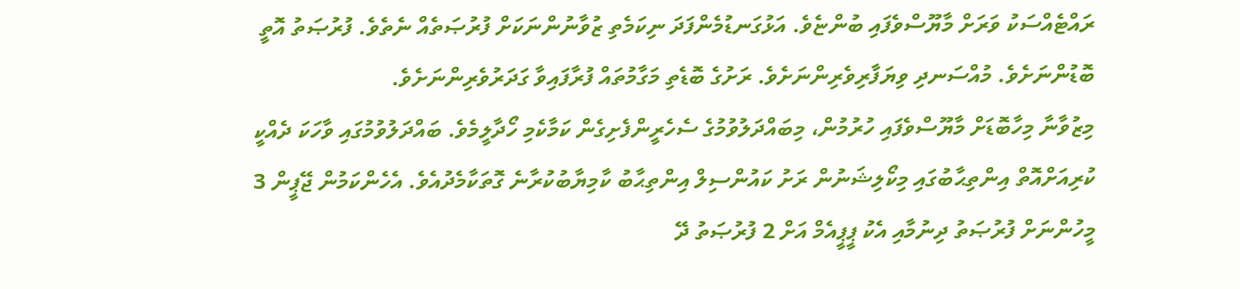ރައްޓެއްސަކު ވަރަށް މާޔޫސްވެފައި ބުންޏެވެ. އަޅުގަނޑުމެންފަދަ ނިކަމެތި ޒުވާނުންނަކަށް ފުރުޞަތެއް ނެތެވެ. ފުރުޞަތު އޮތީ ބޮޑުންނަށެވެ. މުއްސަނދި ވިޔަފާރިވެރިންނަށެވެ. ރަށުގެ ބޮޑެތި މަގާމުތައް ފުރާފައިވާ ގަދަރުވެރިންނަށެވެ.
މިޒުވާނާ މިހާބޮޑަށް މާޔޫސްވެފައި ހުރުމުން، މިބައްދަލުވުމުގެ ސެހެރީންފެށިގެން ކަމާކެމި ހޯދާލީމެވެ. ބައްދަލުވުމުގައި ވާހަކަ ދެއްކީ ކުރިއަށްއޮތް އިންތިޙާބުގައި މިކޯލިޝަނުން ރަށު ކައުންސިލް އިންތިޙާބު ކާމިޔާބުކުރާނެ ގޮތަކާމެދުއެވެ. އެހެންކަމުން ޖޭޕީން 3 މީހުންނަށް ފުރުޞަތު ދިނުމާއި އެކު ޕީޕީއެމް އަށް 2 ފުރުޞަތު ދޭ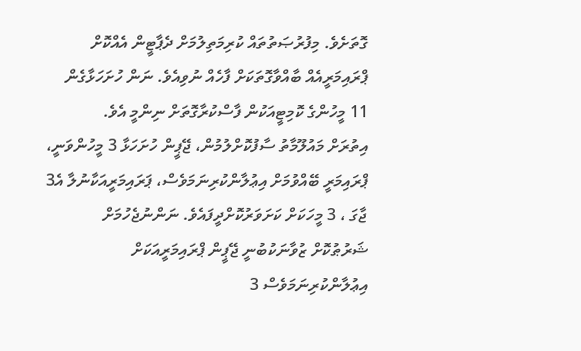ގޮތަށެވެ. މިފުރުޞަތުތައް ކުރިމަތިލުމަށް ދެޕާޓީން އެއްކޮށް ޕްރައިމަރީއެއް ބާއްވާގޮތަކަށް ފާހެއް ނުވިއެވެ. ނަން ހުށަހަޅާގެން 11 މީހުންގެ ކޮމިޓީއަކުން ފާސްކުރާގޮތަށް ނިންމީ އެވެ.
އިތުރަށް މައުލޫމާތު ސާފުކޮށްލުމުން، ޖޭޕީން ހުށަހަޅާ 3 މީހުންވަނީ، ޕްރައިމަރީ ބޭއްވުމަށް އިޢުލާންކުރިނަމަވެސް، ޕަރައިމަރީއަކާނުލާ އެ3 ޖާގަ ، 3 މީހަކަށް ކަށަވަރުކޮށްދީފައެވެ. ނަންނުޖެހުމަށް ޝަރުޠުކޮށް ޒުވާނަކުބުނީ ޖޭޕީން ޕްރައިމަރީއަކަށް އިޢުލާންކުރިނަމަވެސް 3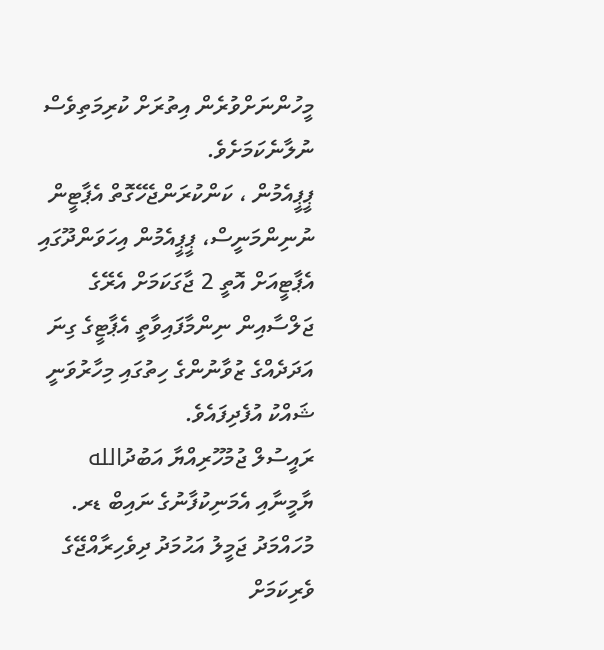މީހުންނަށްވުރެން އިތުރަށް ކުރިމަތިވެސް ނުލާނެކަމަށެވެ.
ޕީޕީއެމުން ، ކަންކުރަންޖެހޭގޮތް އެޕާޓީން ނުނިންމަނީސް، ޕީޕީއެމުން އިހަވަންދޫގައި އެޕާޓީއަށް އޮތީ 2 ޖާގަކަމަށް އެރޭގެ ޖަލްސާއިން ނިންމާފައިވާތީ އެޕާޓީގެ ގިނަ އަދަދެއްގެ ޒުވާނުންގެ ހިތުގައި މިހާރުވަނީ ޝައްކު އުފެދިފައެވެ.
ރައީސުލް ޖުމުހޫރިއްޔާ އަބުދުالله ޔާމީނާއި އެމަނިކުފާނުގެ ނައިބް ޑރ. މުހައްމަދު ޖަމީލު އަޙުމަދު ދިވެހިރާއްޖޭގެ ވެރިކަމަށް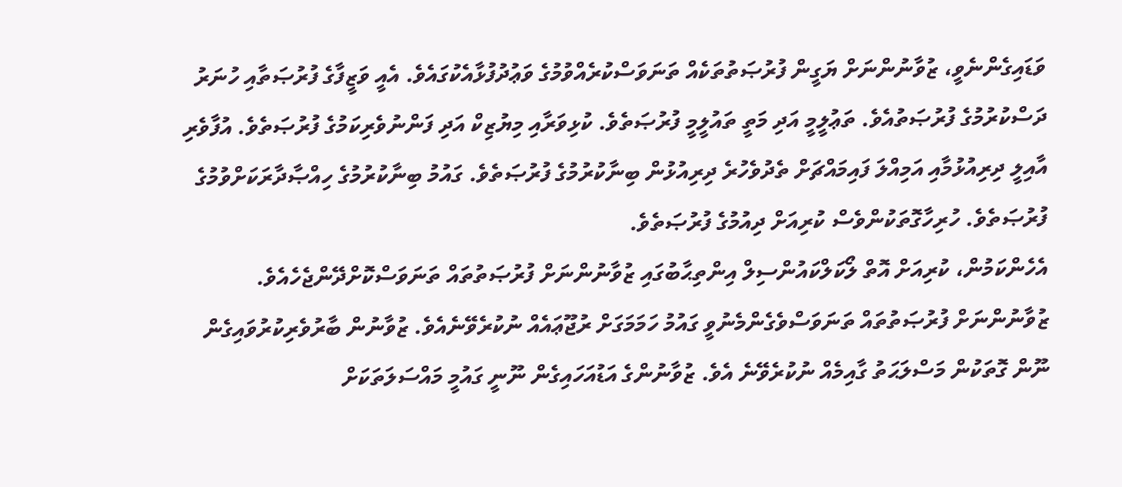ވަޑައިގެންނެވީ، ޒުވާނުންނަށް ޔަގީން ފުރުޞަތުތަކެއް ތަނަވަސްކުރެއްވުމުގެ ވަޢުދުފުޅާއެކުގައެވެ. އެއީ ވަޒީފާގެ ފުރުޞަތާއި ހުނަރު ދަސްކުރުމުގެ ފުރުޞަތުއެވެ. ތަޢުލީމީ އަދި މަތީ ތައުލީމީ ފުރުޞަތެވެ. ކުޅިވަރާއި މިޔުޒިކް އަދި ފަންނުވެރިކަމުގެ ފުރުޞަތެވެ. އުފާވެރި އާއިލީ ދިރިއުޅުމާއި އަމިއްލަ ފައިމައްޗަށް ތެދުވެހުރެ ދިރިއުޅުން ބިނާކުރުމުގެ ފުރުޞަތެވެ. ގައުމު ބިނާކުރުމުގެ ހިއްޞާދާރަކަށްވުމުގެ ފުރުޞަތެވެ. ހުރިހާގޮތަކުންވެސް ކުރިއަށް ދިއުމުގެ ފުރުޞަތެވެ.
އެހެންކަމުން، ކުރިއަށް އޮތް ލޯކަލްކައުންސިލް އިންތިޙާބުގައި ޒުވާނުންނަށް ފުރުޞަތުތައް ތަނަވަސްކޮށްދޭންޖެހެއެވެ. ޒުވާނުންނަށް ފުރުޞަތުތައް ތަނަވަސްވެގެންމެނުވީ ގައުމު ހަމަމަގަށް ރުޖޫޢައެއް ނުކުރެވޭނެއެވެ. ޒުވާނުން ބާރުވެރިކުރުވައިގެން ނޫން ގޮތަކުން މަސްލަޙަތު ގާއިމެއް ނުކުރެވޭނެ އެވެ. ޒުވާނުންގެ އަޑުއަހައިގެން ނޫނީ ގައުމީ މައްސަލަތަކަށް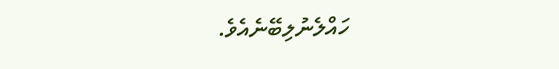ހައްލެނުލިބޭނެއެވެ.